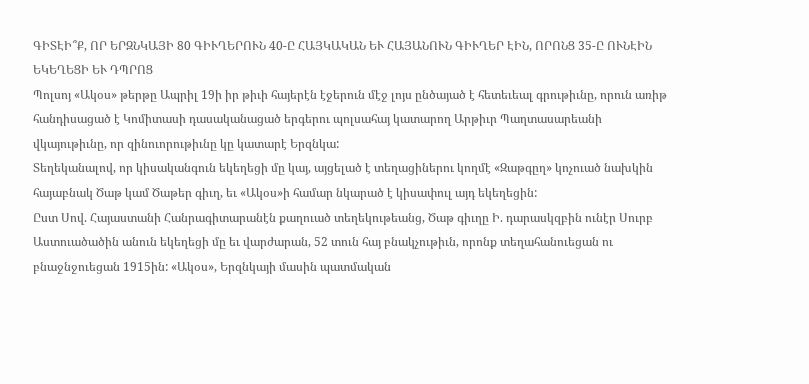ԳԻՏԷԻ՞Ք, ՈՐ ԵՐԶՆԿԱՅԻ 80 ԳԻՒՂԵՐՈՒՆ 40-Ը ՀԱՅԿԱԿԱՆ ԵՒ ՀԱՅԱՆՈՒՆ ԳԻՒՂԵՐ ԷԻՆ, ՈՐՈՆՑ 35-Ը ՈՒՆԷԻՆ ԵԿԵՂԵՑԻ ԵՒ ԴՊՐՈՑ
Պոլսոյ «Ակօս» թերթը Ապրիլ 19ի իր թիւի հայերէն էջերուն մէջ լոյս ընծայած է հետեւեալ գրութիւնը, որուն առիթ հանդիսացած է Կոմիտասի դասականացած երգերու պոլսահայ կատարող Արթիւր Պաղտասարեանի վկայութիւնը, որ զինուորութիւնը կը կատարէ Երզնկա:
Տեղեկանալով, որ կիսականգուն եկեղեցի մը կայ, այցելած է տեղացիներու կողմէ «Զաթգըղ» կոչուած նախկին հայաբնակ Ծաթ կամ Ծաթեր գիւղ, եւ «Ակօս»ի համար նկարած է կիսափուլ այդ եկեղեցին:
Ըստ Սով. Հայաստանի Հանրագիտարանէն քաղուած տեղեկութեանց, Ծաթ գիւղը Ի. դարասկզբին ունէր Սուրբ Աստուածածին անուն եկեղեցի մը եւ վարժարան, 52 տուն հայ բնակչութիւն, որոնք տեղահանուեցան ու բնաջնջուեցան 1915ին: «Ակօս», Երզնկայի մասին պատմական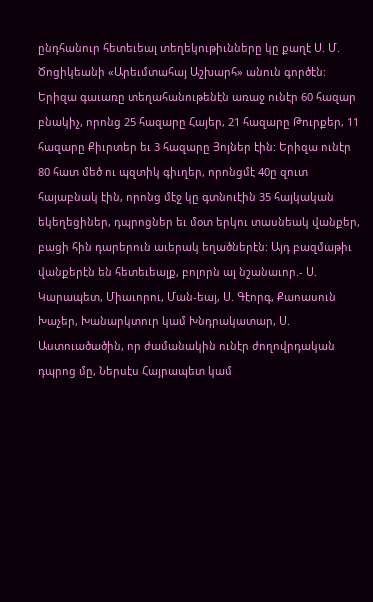ընդհանուր հետեւեալ տեղեկութիւնները կը քաղէ Ս. Մ. Ծոցիկեանի «Արեւմտահայ Աշխարհ» անուն գործէն:
Երիզա գաւառը տեղահանութենէն առաջ ունէր 60 հազար բնակիչ, որոնց 25 հազարը Հայեր, 21 հազարը Թուրքեր, 11 հազարը Քիւրտեր եւ 3 հազարը Յոյներ էին: Երիզա ունէր 80 հատ մեծ ու պզտիկ գիւղեր, որոնցմէ 40ը զուտ հայաբնակ էին, որոնց մէջ կը գտնուէին 35 հայկական եկեղեցիներ, դպրոցներ եւ մօտ երկու տասնեակ վանքեր, բացի հին դարերուն աւերակ եղածներէն: Այդ բազմաթիւ վանքերէն են հետեւեալք, բոլորն ալ նշանաւոր.- Ս. Կարապետ, Միաւորու, Ման-եայ, Ս. Գէորգ, Քաոասուն Խաչեր, Խանարկտուր կամ Խնդրակատար, Ս. Աստուածածին, որ ժամանակին ունէր ժողովրդական դպրոց մը, Ներսէս Հայրապետ կամ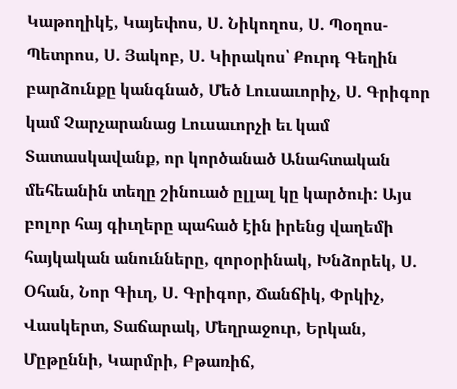Կաթողիկէ, Կայեփոս, Ս. Նիկողոս, Ս. Պօղոս-Պետրոս, Ս. Յակոբ, Ս. Կիրակոս՝ Քուրդ Գեղին բարձունքը կանգնած, Մեծ Լուսաւորիչ, Ս. Գրիգոր կամ Չարչարանաց Լուսաւորչի եւ կամ Տատասկավանք, որ կործանած Անահտական մեհեանին տեղը շինուած ըլլալ կը կարծուի: Այս բոլոր հայ գիւղերը պահած էին իրենց վաղեմի հայկական անունները, զորօրինակ, Խնձորեկ, Ս. Օհան, Նոր Գիւղ, Ս. Գրիգոր, Ճանճիկ, Փրկիչ, Վասկերտ, Տաճարակ, Մեղրաջուր, Երկան, Մըթըննի, Կարմրի, Բթառիճ,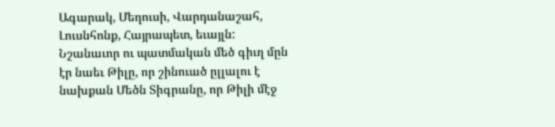Ագարակ, Մեղուսի, Վարդանաշահ, Լուսնհոնք, Հայրապետ, եւայլն: Նշանաւոր ու պատմական մեծ գիւղ մըն էր նաեւ Թիլը, որ շինուած ըլլալու է նախքան Մեծն Տիգրանը, որ Թիլի մէջ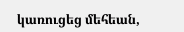կառուցեց մեհեան,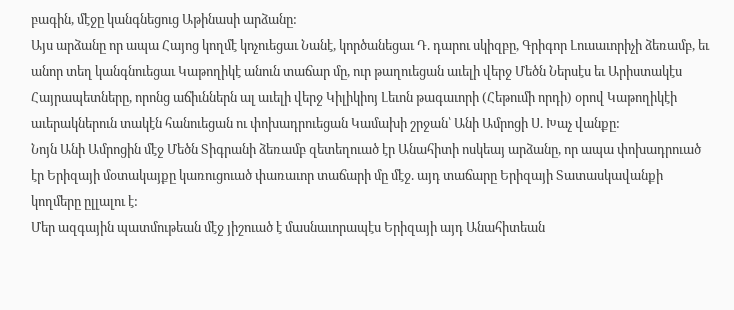բագին, մէջը կանգնեցուց Աթինասի արձանը:
Այս արձանը որ ապա Հայոց կողմէ կոչուեցաւ Նանէ, կործանեցաւ Դ. դարու սկիզբը, Գրիգոր Լուսաւորիչի ձեռամբ, եւ անոր տեղ կանգնուեցաւ Կաթողիկէ անուն տաճար մը, ուր թաղուեցան աւելի վերջ Մեծն Ներսէս եւ Արիստակէս Հայրապետները, որոնց աճիւններն ալ աւելի վերջ Կիլիկիոյ Լեւոն թագաւորի (Հեթումի որդի) օրով Կաթողիկէի աւերակներուն տակէն հանուեցան ու փոխադրուեցան Կամախի շրջան՝ Անի Ամրոցի Ս. Խաչ վանքը:
Նոյն Անի Ամրոցին մէջ Մեծն Տիգրանի ձեռամբ զետեղուած էր Անահիտի ոսկեայ արձանը, որ ապա փոխադրուած էր Երիզայի մօտակայքը կառուցուած փառաւոր տաճարի մը մէջ. այդ տաճարը Երիզայի Տատասկավանքի կողմերը ըլլալու է:
Մեր ազգային պատմութեան մէջ յիշուած է մասնաւորապէս Երիզայի այդ Անահիտեան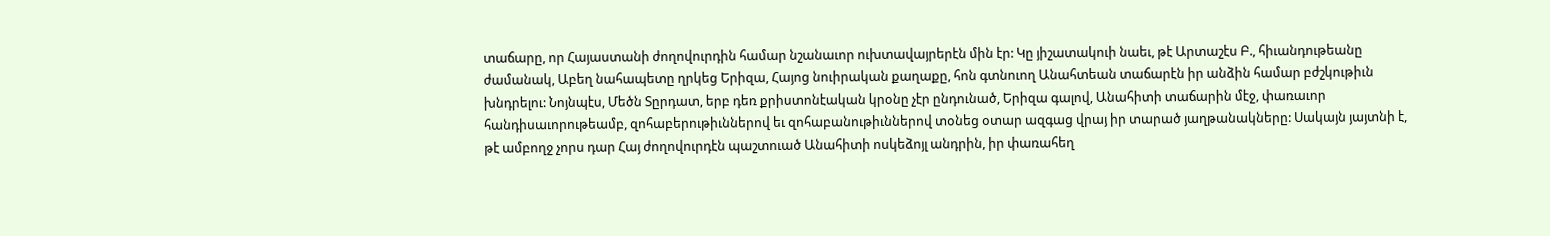տաճարը, որ Հայաստանի ժողովուրդին համար նշանաւոր ուխտավայրերէն մին էր: Կը յիշատակուի նաեւ, թէ Արտաշէս Բ., հիւանդութեանը ժամանակ, Աբեղ նահապետը ղրկեց Երիզա, Հայոց նուիրական քաղաքը, հոն գտնուող Անահտեան տաճարէն իր անձին համար բժշկութիւն խնդրելու: Նոյնպէս, Մեծն Տըրդատ, երբ դեռ քրիստոնէական կրօնը չէր ընդունած, Երիզա գալով, Անահիտի տաճարին մէջ, փառաւոր հանդիսաւորութեամբ, զոհաբերութիւններով եւ զոհաբանութիւններով տօնեց օտար ազգաց վրայ իր տարած յաղթանակները: Սակայն յայտնի է, թէ ամբողջ չորս դար Հայ ժողովուրդէն պաշտուած Անահիտի ոսկեձոյլ անդրին, իր փառահեղ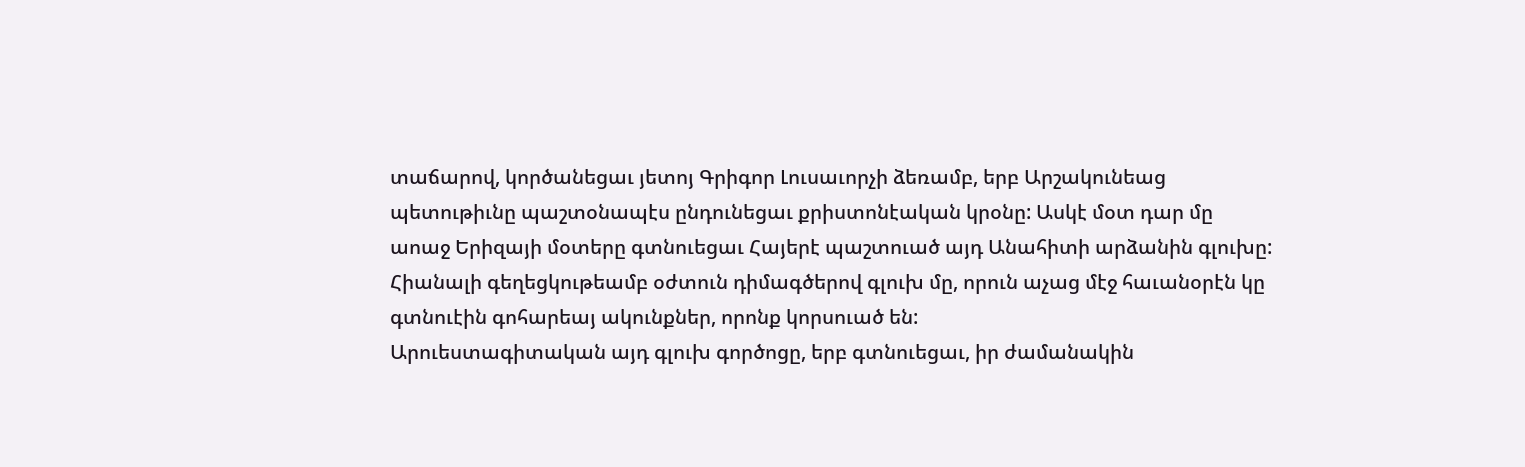տաճարով, կործանեցաւ յետոյ Գրիգոր Լուսաւորչի ձեռամբ, երբ Արշակունեաց պետութիւնը պաշտօնապէս ընդունեցաւ քրիստոնէական կրօնը: Ասկէ մօտ դար մը աոաջ Երիզայի մօտերը գտնուեցաւ Հայերէ պաշտուած այդ Անահիտի արձանին գլուխը: Հիանալի գեղեցկութեամբ օժտուն դիմագծերով գլուխ մը, որուն աչաց մէջ հաւանօրէն կը գտնուէին գոհարեայ ակունքներ, որոնք կորսուած են:
Արուեստագիտական այդ գլուխ գործոցը, երբ գտնուեցաւ, իր ժամանակին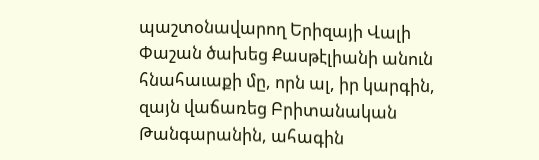պաշտօնավարող Երիզայի Վալի Փաշան ծախեց Քասթէլիանի անուն հնահաւաքի մը, որն ալ, իր կարգին, զայն վաճառեց Բրիտանական Թանգարանին, ահագին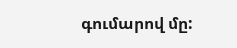գումարով մը: